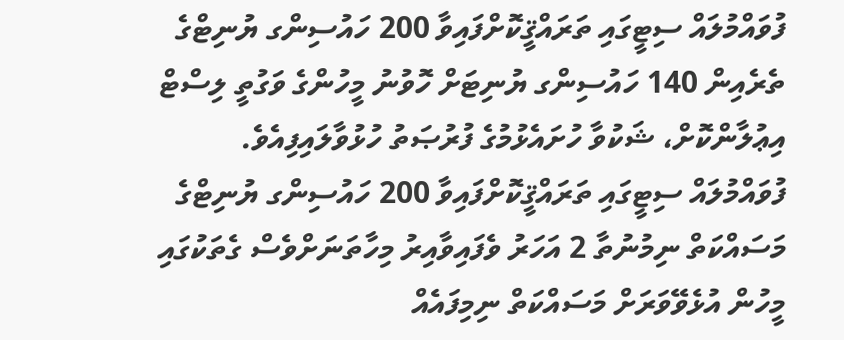ފުވައްމުލައް ސިޓީގައި ތަރައްޤީކޮށްފައިވާ 200 ހައުސިންގ ޔުނިޓްގެ ތެރެއިން 140 ހައުސިންގ ޔުނިޓަށް ހޮވުނު މީހުންގެ ވަގުތީ ލިސްޓް އިޢުލާންކޮށް، ޝަކުވާ ހުށައެޅުމުގެ ފުރުޞަތު ހުޅުވާލައިފިއެވެ.
ފުވައްމުލައް ސިޓީގައި ތަރައްޤީކޮށްފައިވާ 200 ހައުސިންގ ޔުނިޓްގެ މަސައްކަތް ނިމުނުތާ 2 އަހަރު ވެފައިވާއިރު މިހާތަނަށްވެސް ގެތަކުގައި މީހުން އުޅެވޭވަރަށް މަސައްކަތް ނިމިފައެއް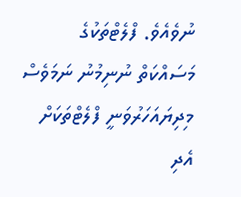ނުވެއެވެ. ފްލެޓްތަކުގެ މަސައްކަތް ނުނިމުނު ނަމަވެސް މިދިޔައަހަރުވަނީ ފްލެޓްތަކަށް އެދި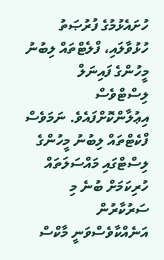ހުށައެޅުމުގެ ފުރުޞަތު ހުޅުވާލައި، ފްލެޓްތައް ލިބުނު މީހުންގެ ފައިނަލް ލިސްޓްވެސް އިޢުލާންކޮށްފައެވެ. ނަމަވެސް ފްކެޓްތައް ލިބުނު މީހުންގެ ލިސްޓްގައި މައްސަލަތައް ހުރިކަމަށް ބުނެ މި ސަރުކާރުން އަނެއްކާވެސްވަނީ މާކްސް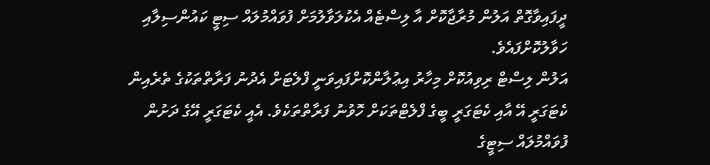ދީފައިވާގޮތް އަލުން މުރާޖާކޮށް އާ ލިސްޓެއް އެކުލަވާލުމަށް ފުވައްމުލައް ސިޓީ ކައުންސިލާއި ހަވާލުކޮށްފައެވެ.
އަލުން ލިސްޓް ރިވިއުކޮށް މިހާރު އިޢުލާންކޮށްފައިވަނީ ފްލެޓަށް އެދުނު ފަރާތްތަކުގެ ތެރެއިން ކެޓަގަރީ އޭ އާއި ކެޓަގަރީ ބީގެ ފްލެޓްތަކަށް ހޮވުނު ފަރާތްތަކެވެ. އެއީ ކެޓަގަރީ އޭގެ ދަށުން ފުވައްމުލައް ސިޓީގެ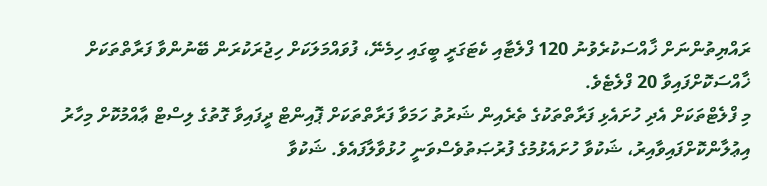ރައްޔިތުންނަށް ޚާއްސަކުރެވުނު 120 ފްލެޓާއި ކެޓަގަރީ ބީގައި ހިމެނޭ، ފުވައްމަލަކަށް ހިޖުރަކުރަން ބޭނުންވާ ފަރާތްތަކަށް ޚާއްސަކޮށްފައިވާ 20 ފްލެޓެވެ.
މި ފްލެޓްތަކަށް އެދި ހުށައެޅި ފަރާތްތަކުގެ ތެރެއިން ޝަރުތު ހަމަވާ ފަރާތްތަކަށް ޕޮއިންޓް ދީފައިވާ ގޮތުގެ ލިސްޓް ޢާއްމުކޮށް މިހާރު އިޢުލާންކޮށްފައިވާއިރު، ޝަކުވާ ހުށައެޅުމުގެ ފުރުޞަތުވެސްވަނީ ހުޅުވާލާފައެވެ. ޝަކުވާ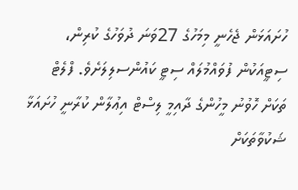ހުށައަޅަން ޖެހެނީ މިމަހުގެ 27ވަނަ ދުވަހުގެ ކުރިން، ސިޓީއަކުން ފުވައްމުލައް ސިޓީ ކައުންސލިލަށެވެ. ފްލެޓް ތަކަށް ހޮވުނު މީހުންގެ ދާއިމީ ލިސްޓް އިޢުލާން ކުރާނީ ހުށައަޅާ ޝަކުވާތަކަށް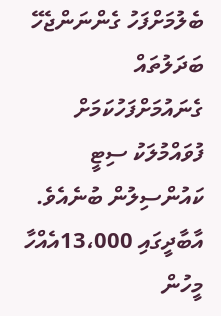ބެލުމަށްފަހު ގެންނަންޖެހޭ ބަދަލުތައް ގެނައުމަށްފަހުކަމަށް ފުވައްމުލަކު ސިޓީ ކައުންސިލުން ބުނެއެވެ.
އާބާދީގައި 13،000އެއްހާ މީހުން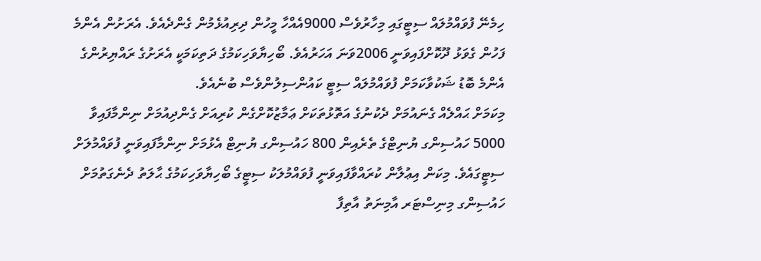ހިމެނޭ ފުވައްމުލައް ސިޓީގައި މިހާރުވެސް 9000އެއްހާ މީހުން ދިރިއުޅެމުން ގެންދެއެވެ. އެރަށުން އެންމެ ފަހުން ގެވަޅު ދޫކޮށްފައިވަނީ 2006ވަނަ އަހަރުއެވެ. ބޯހިޔާވަހިކަމުގެ ދަތިކަމަކީ އެރަށުގެ ރައްޔިރުންގެ އެންމެ ބޮޑު ޝަކުވާކަމަށް ފުވައްމުލައް ސިޓީ ކައުންސިލުންވެސް ބުނެއެވެ.
މިކަމަށް ޙައްލެއް ގެނައުމަށް ދެކުނުގެ އަތޮޅުތަކަށް ޢަމާޒުކޮށްގެން ކުރިއަށް ގެންދިއުމަށް ނިންމާފައިވާ 5000 ހައުސިންގ ޔުނިޓްގެ ތެރެއިން 800 ހައުސިންގ ޔުނިޓް އެޅުމަށް ނިންމާފައިވަނީ ފުވައްމުލަށް ސިޓީގައެވެ. މިކަން އިޢުލާން ކުރައްވާފައިވަނީ ފުވައްމުލަކު ސިޓީގެ ބޯހިޔާވަހިކަމުގެ ޙާލަތު ދެނެގަތުމަށް ހައުސިންގ މިނިސްޓަރ އާމިނަތު އާތިފާ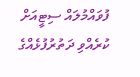ފުވައްމުލައް ސިޓީއަށް ކުރެއްވި ދަތުރުފުޅެއްގެ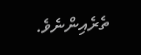ތެރެއިންނެވެ.